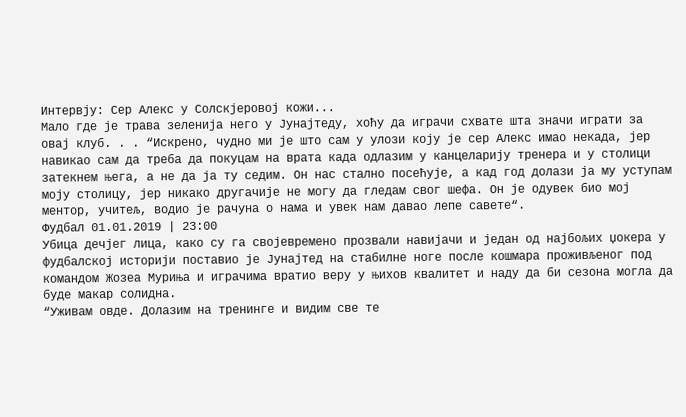Интервју: Сер Алекс у Солскјеровој кожи...
Мало где је трава зеленија него у Јунајтеду, хоћу да играчи схвате шта значи играти за овај клуб. . . “Искрено, чудно ми је што сам у улози коју је сер Алекс имао некада, јер навикао сам да треба да покуцам на врата када одлазим у канцеларију тренера и у столици затекнем њега, а не да ја ту седим. Он нас стално посећује, а кад год долази ја му уступам моју столицу, јер никако другачије не могу да гледам свог шефа. Он је одувек био мој ментор, учитељ, водио је рачуна о нама и увек нам давао лепе савете“.
Фудбал 01.01.2019 | 23:00
Убица дечјег лица, како су га својевремено прозвали навијачи и један од најбољих џокера у фудбалској историји поставио је Јунајтед на стабилне ноге после кошмара проживљеног под командом Жозеа Муриња и играчима вратио веру у њихов квалитет и наду да би сезона могла да буде макар солидна.
“Уживам овде. Долазим на тренинге и видим све те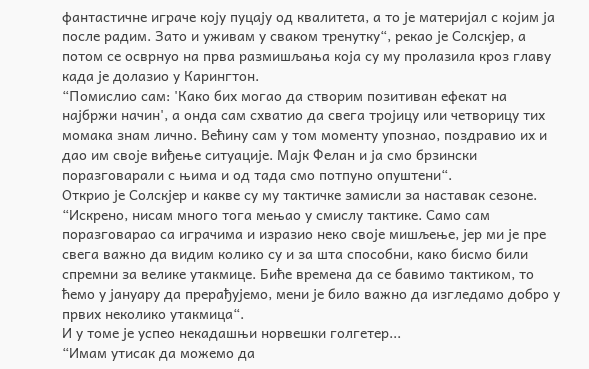фантастичне играче коју пуцају од квалитета, а то је материјал с којим ја после радим. Зато и уживам у сваком тренутку“, рекао је Солскјер, а потом се осврнуо на прва размишљања која су му пролазила кроз главу када је долазио у Карингтон.
“Помислио сам: 'Како бих могао да створим позитиван ефекат на најбржи начин', а онда сам схватио да свега тројицу или четворицу тих момака знам лично. Већину сам у том моменту упознао, поздравио их и дао им своје виђење ситуације. Мајк Фелан и ја смо брзински поразговарали с њима и од тада смо потпуно опуштени“.
Открио је Солскјер и какве су му тактичке замисли за наставак сезоне.
“Искрено, нисам много тога мењао у смислу тактике. Само сам поразговарао са играчима и изразио неко своје мишљење, јер ми је пре свега важно да видим колико су и за шта способни, како бисмо били спремни за велике утакмице. Биће времена да се бавимо тактиком, то ћемо у јануару да прерађујемо, мени је било важно да изгледамо добро у првих неколико утакмица“.
И у томе је успео некадашњи норвешки голгетер...
“Имам утисак да можемо да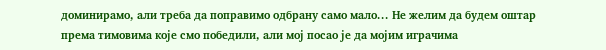доминирамо, али треба да поправимо одбрану само мало... Не желим да будем оштар према тимовима које смо победили, али мој посао је да мојим играчима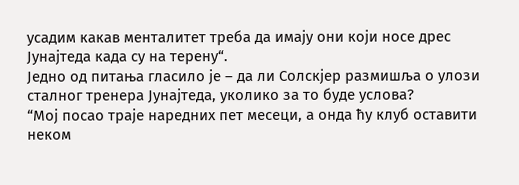усадим какав менталитет треба да имају они који носе дрес Јунајтеда када су на терену“.
Једно од питања гласило је – да ли Солскјер размишља о улози сталног тренера Јунајтеда, уколико за то буде услова?
“Мој посао траје наредних пет месеци, а онда ћу клуб оставити неком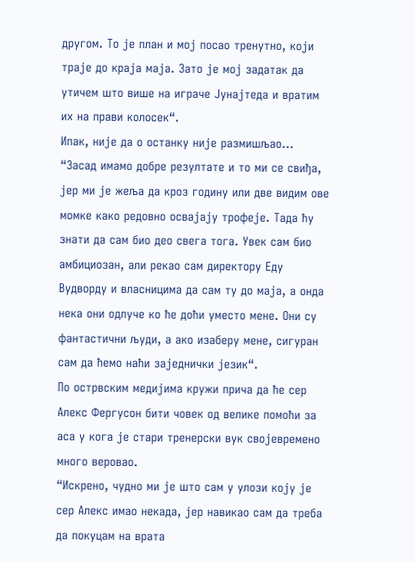другом. То је план и мој посао тренутно, који траје до краја маја. Зато је мој задатак да утичем што више на играче Јунајтеда и вратим их на прави колосек“.
Ипак, није да о останку није размишљао...
“Засад имамо добре резултате и то ми се свиђа, јер ми је жеља да кроз годину или две видим ове момке како редовно освајају трофеје. Тада ћу знати да сам био део свега тога. Увек сам био амбициозан, али рекао сам директору Еду Вудворду и власницима да сам ту до маја, а онда нека они одлуче ко ће доћи уместо мене. Они су фантастични људи, а ако изаберу мене, сигуран сам да ћемо наћи заједнички језик“.
По острвским медијима кружи прича да ће сер Алекс Фергусон бити човек од велике помоћи за аса у кога је стари тренерски вук својевремено много веровао.
“Искрено, чудно ми је што сам у улози коју је сер Алекс имао некада, јер навикао сам да треба да покуцам на врата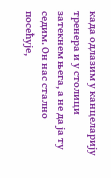када одлазим у канцеларију тренера и у столици затекнем њега, а не да ја ту седим. Он нас стално посећује,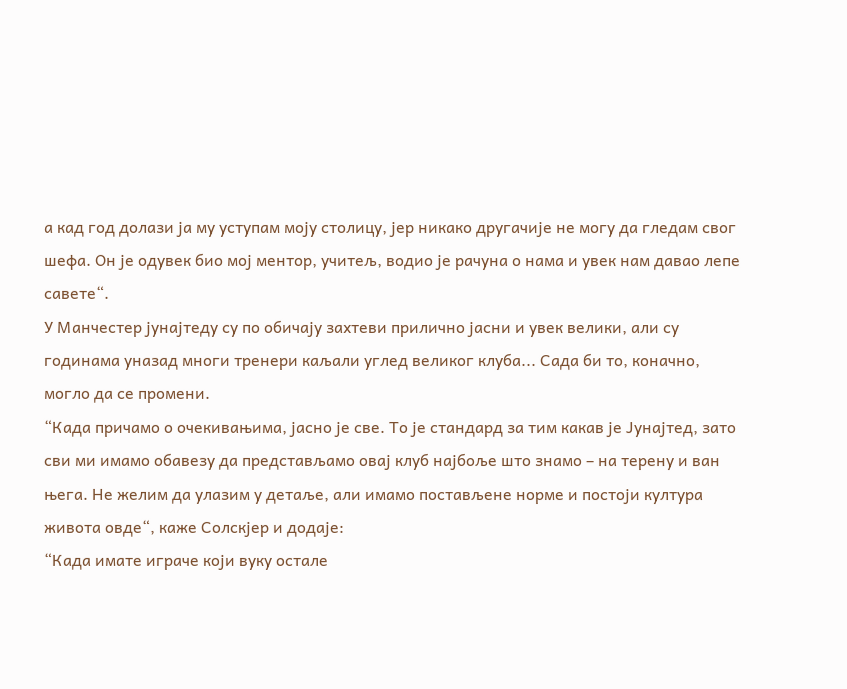а кад год долази ја му уступам моју столицу, јер никако другачије не могу да гледам свог шефа. Он је одувек био мој ментор, учитељ, водио је рачуна о нама и увек нам давао лепе савете“.
У Манчестер јунајтеду су по обичају захтеви прилично јасни и увек велики, али су годинама уназад многи тренери каљали углед великог клуба... Сада би то, коначно, могло да се промени.
“Када причамо о очекивањима, јасно је све. То је стандард за тим какав је Јунајтед, зато сви ми имамо обавезу да представљамо овај клуб најбоље што знамо – на терену и ван њега. Не желим да улазим у детаље, али имамо постављене норме и постоји култура живота овде“, каже Солскјер и додаје:
“Када имате играче који вуку остале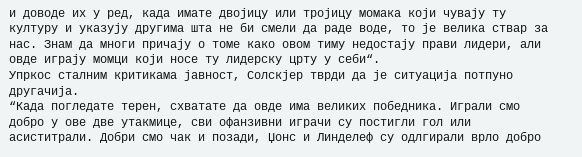и доводе их у ред, када имате двојицу или тројицу момака који чувају ту културу и указују другима шта не би смели да раде воде, то је велика ствар за нас. Знам да многи причају о томе како овом тиму недостају прави лидери, али овде играју момци који носе ту лидерску црту у себи“.
Упркос сталним критикама јавност, Солскјер тврди да је ситуација потпуно другачија.
“Када погледате терен, схватате да овде има великих победника. Играли смо добро у ове две утакмице, сви офанзивни играчи су постигли гол или асиститрали. Добри смо чак и позади, Џонс и Линделеф су одлгирали врло добро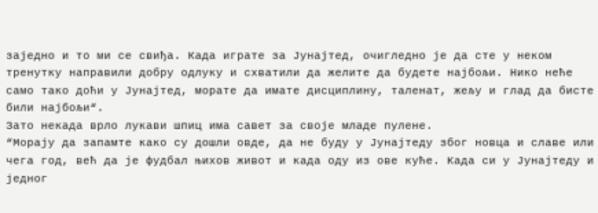заједно и то ми се свиђа. Када играте за Јунајтед, очигледно је да сте у неком тренутку направили добру одлуку и схватили да желите да будете најбољи. Нико неће само тако доћи у Јунајтед, морате да имате дисциплину, таленат, жељу и глад да бисте били најбољи“.
Зато некада врло лукави шпиц има савет за своје младе пулене.
“Морају да запамте како су дошли овде, да не буду у Јунајтеду због новца и славе или чега год, већ да је фудбал њихов живот и када оду из ове куће. Када си у Јунајтеду и једног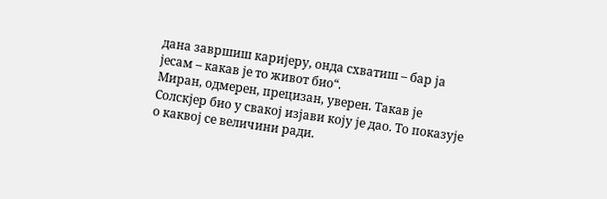дана завршиш каријеру, онда схватиш – бар ја јесам – какав је то живот био“.
Миран, одмерен, прецизан, уверен. Такав је Солскјер био у свакој изјави коју је дао. То показује о каквој се величини ради.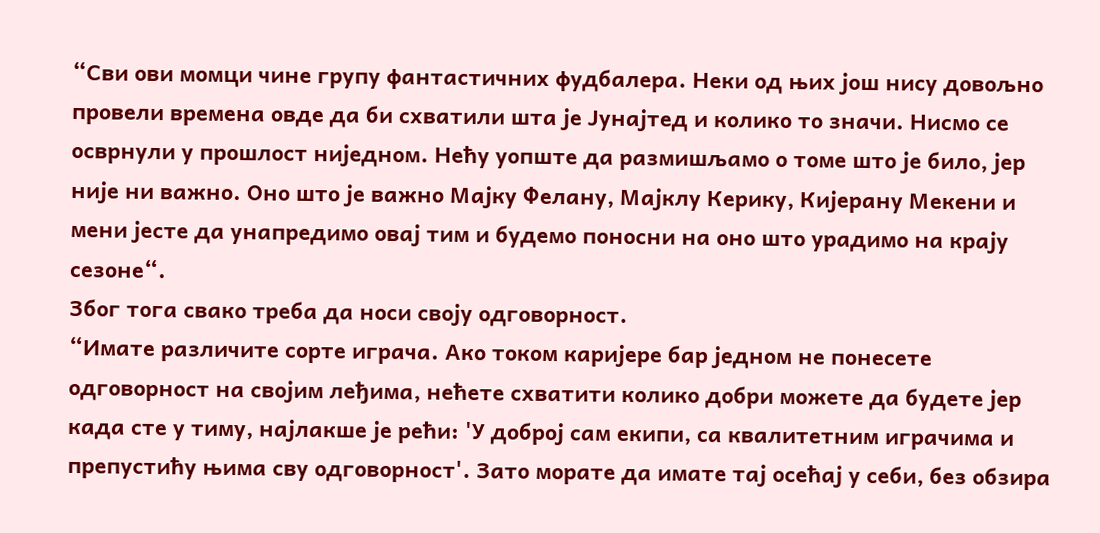“Сви ови момци чине групу фантастичних фудбалера. Неки од њих још нису довољно провели времена овде да би схватили шта је Јунајтед и колико то значи. Нисмо се осврнули у прошлост ниједном. Нећу уопште да размишљамо о томе што је било, јер није ни важно. Оно што је важно Мајку Фелану, Мајклу Керику, Кијерану Мекени и мени јесте да унапредимо овај тим и будемо поносни на оно што урадимо на крају сезоне“.
Због тога свако треба да носи своју одговорност.
“Имате различите сорте играча. Ако током каријере бар једном не понесете одговорност на својим леђима, нећете схватити колико добри можете да будете јер када сте у тиму, најлакше је рећи: 'У доброј сам екипи, са квалитетним играчима и препустићу њима сву одговорност'. Зато морате да имате тај осећај у себи, без обзира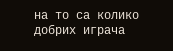на то са колико добрих играча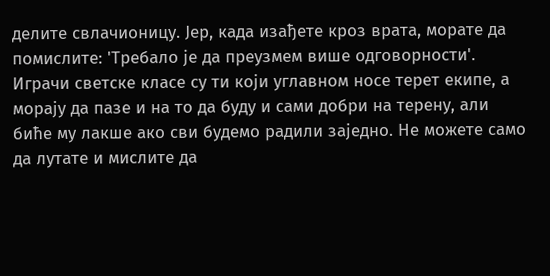делите свлачионицу. Јер, када изађете кроз врата, морате да помислите: 'Требало је да преузмем више одговорности'. Играчи светске класе су ти који углавном носе терет екипе, а морају да пазе и на то да буду и сами добри на терену, али биће му лакше ако сви будемо радили заједно. Не можете само да лутате и мислите да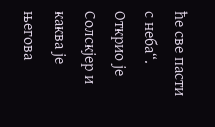ће све пасти с неба“.
Открио је Солскјер и каква је његова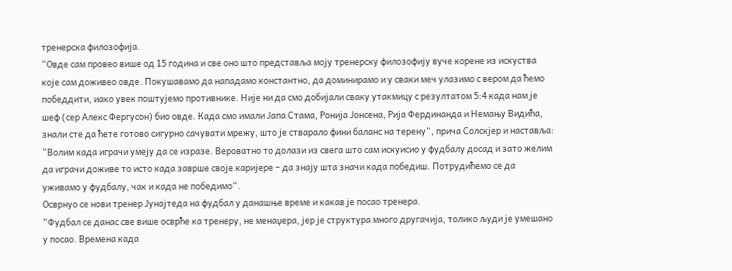тренерска филозофија.
“Овде сам провео више од 15 година и све оно што представља моју тренерску филозофију вуче корене из искуства које сам доживео овде. Покушавамо да нападамо константно, да доминирамо и у сваки меч улазимо с вером да ћемо победдити, иако увек поштујемо противнике. Није ни да смо добијали сваку утакмицу с резултатом 5:4 када нам је шеф (сер Алекс Фергусон) био овде. Када смо имали Јапа Стама, Ронија Јонсена, Рија Фердинанда и Немању Видића, знали сте да ћете готово сигурно сачувати мрежу, што је стварало фини баланс на терену“, прича Солскјер и наставља:
“Волим када играчи умеју да се изразе. Вероватно то долази из свега што сам искуисио у фудбалу досад и зато желим да играчи доживе то исто када заврше своје каријере – да знају шта значи када победиш. Потрудићемо се да уживамо у фудбалу, чак и када не победимо“.
Осврнуо се нови тренер Јунајтеда на фудбал у данашње време и какав је посао тренера.
“Фудбал се данас све више осврће ка тренеру, не менаџера, јер је структура много другачија, толико људи је умешано у посао. Времена када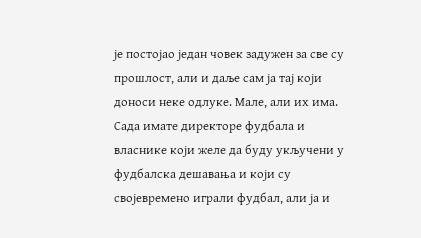је постојао један човек задужен за све су прошлост, али и даље сам ја тај који доноси неке одлуке. Мале, али их има. Сада имате директоре фудбала и власнике који желе да буду укључени у фудбалска дешавања и који су својевремено играли фудбал, али ја и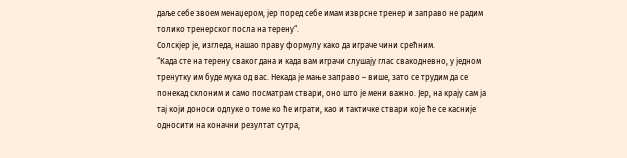даље себе звоем менаџером, јер поред себе имам изврсне тренер и заправо не радим толико тренерског посла на терену“.
Солскјер је, изгледа, нашао праву формулу како да играче чини срећним.
“Када сте на терену сваког дана и када вам играчи слушају глас свакодневно, у једном тренутку им буде мука од вас. Некада је мање заправо – више, зато се трудим да се понекад склоним и само посматрам ствари, оно што је мени важно. Јер, на крају сам ја тај који доноси одлуке о томе ко ће играти, као и тактичке ствари које ће се касније односити на коначни резултат сутра,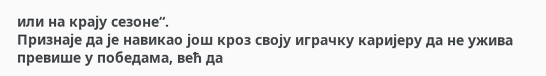или на крају сезоне“.
Признаје да је навикао још кроз своју играчку каријеру да не ужива превише у победама, већ да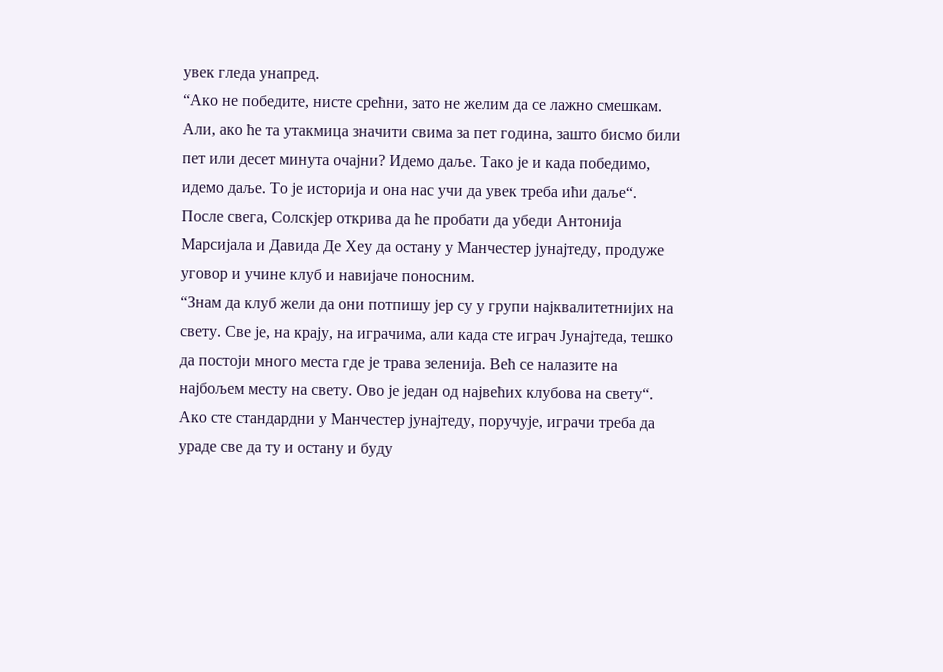увек гледа унапред.
“Ако не победите, нисте срећни, зато не желим да се лажно смешкам. Али, ако ће та утакмица значити свима за пет година, зашто бисмо били пет или десет минута очајни? Идемо даље. Тако је и када победимо, идемо даље. То је историја и она нас учи да увек треба ићи даље“.
После свега, Солскјер открива да ће пробати да убеди Антонија Марсијала и Давида Де Хеу да остану у Манчестер јунајтеду, продуже уговор и учине клуб и навијаче поносним.
“Знам да клуб жели да они потпишу јер су у групи најквалитетнијих на свету. Све је, на крају, на играчима, али када сте играч Јунајтеда, тешко да постоји много места где је трава зеленија. Већ се налазите на најбољем месту на свету. Ово је један од највећих клубова на свету“.
Ако сте стандардни у Манчестер јунајтеду, поручује, играчи треба да ураде све да ту и остану и буду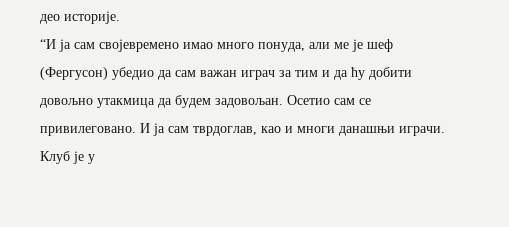део историје.
“И ја сам својевремено имао много понуда, али ме је шеф (Фергусон) убедио да сам важан играч за тим и да ћу добити довољно утакмица да будем задовољан. Осетио сам се привилеговано. И ја сам тврдоглав, као и многи данашњи играчи. Клуб је у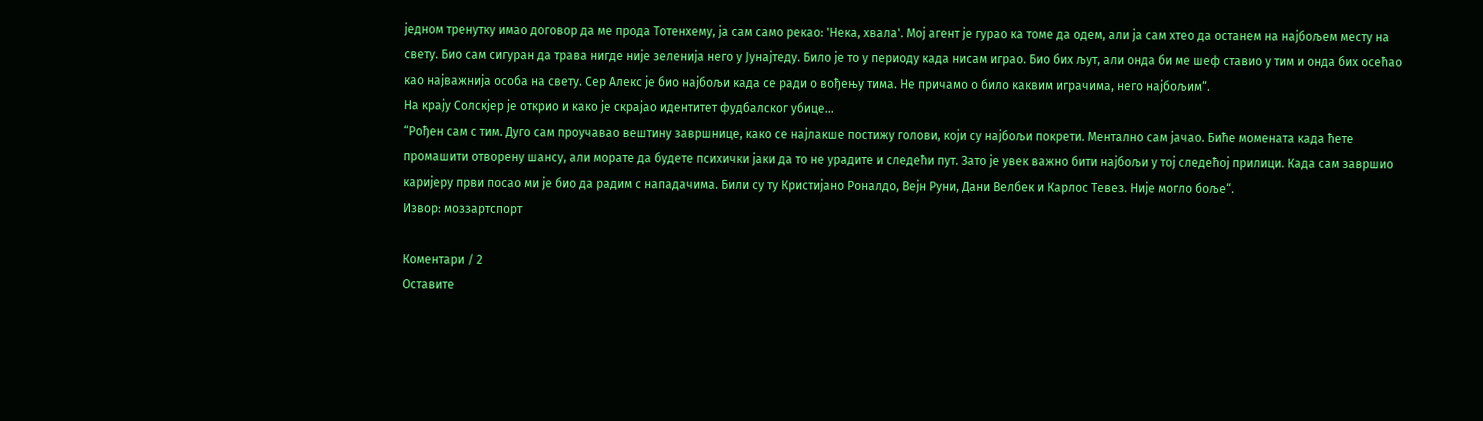једном тренутку имао договор да ме прода Тотенхему, ја сам само рекао: 'Нека, хвала'. Мој агент је гурао ка томе да одем, али ја сам хтео да останем на најбољем месту на свету. Био сам сигуран да трава нигде није зеленија него у Јунајтеду. Било је то у периоду када нисам играо. Био бих љут, али онда би ме шеф ставио у тим и онда бих осећао као најважнија особа на свету. Сер Алекс је био најбољи када се ради о вођењу тима. Не причамо о било каквим играчима, него најбољим“.
На крају Солскјер је открио и како је скрајао идентитет фудбалског убице...
“Рођен сам с тим. Дуго сам проучавао вештину завршнице, како се најлакше постижу голови, који су најбољи покрети. Ментално сам јачао. Биће момената када ћете промашити отворену шансу, али морате да будете психички јаки да то не урадите и следећи пут. Зато је увек важно бити најбољи у тој следећој прилици. Када сам завршио каријеру први посао ми је био да радим с нападачима. Били су ту Кристијано Роналдо, Вејн Руни, Дани Велбек и Карлос Тевез. Није могло боље“.
Извор: моззартспорт

Коментари / 2
Оставите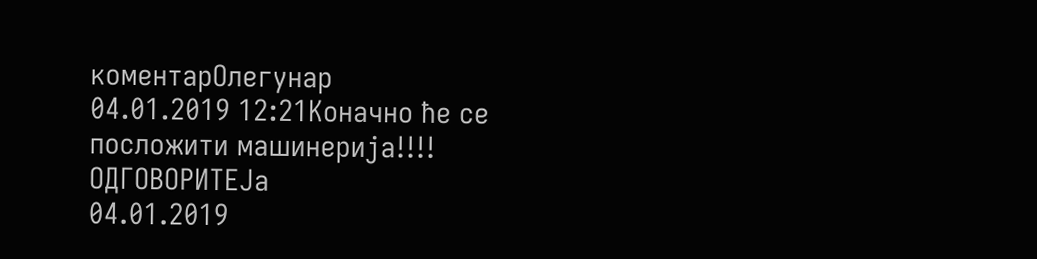коментарОлегунар
04.01.2019 12:21Коначно ће се посложити машинерија!!!!
ОДГОВОРИТЕЈа
04.01.2019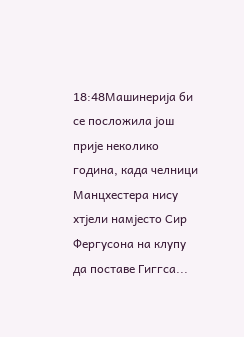18:48Машинерија би се посложила још прије неколико година, када челници Манцхестера нису хтјели намјесто Сир Фергусона на клупу да поставе Гиггса...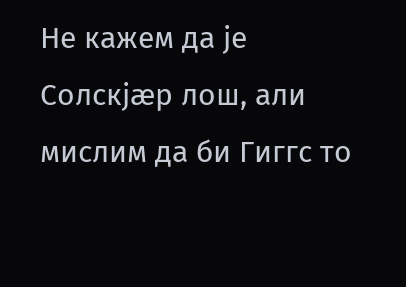Не кажем да је Солскјæр лош, али мислим да би Гиггс то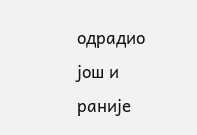одрадио још и раније